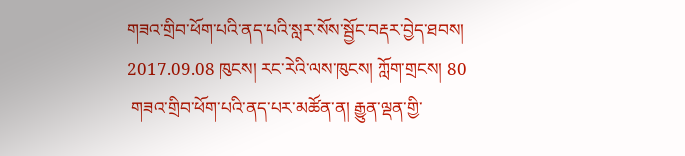གཟའ་གྲིབ་ཕོག་པའི་ནད་པའི་སླར་སོས་སྦྱོང་བརྡར་བྱེད་ཐབས།
2017.09.08 ཁུངས། རང་རེའི་ལས་ཁུངས། ཀློག་གྲངས། 80
 གཟའ་གྲིབ་ཕོག་པའི་ནད་པར་མཚོན་ན། རྒྱུན་ལྡན་གྱི་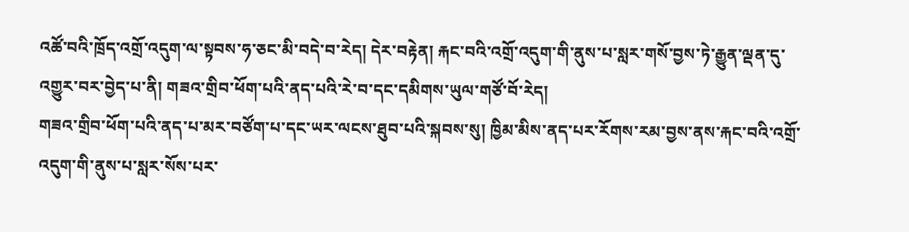འཚོ་བའི་ཁྲོད་འགྲོ་འདུག་ལ་སྟབས་ཧ་ཅང་མི་བདེ་བ་རེད། དེར་བརྟེན། རྐང་བའི་འགྲོ་འདུག་གི་ནུས་པ་སླར་གསོ་བྱས་ཏེ་རྒྱུན་ལྡན་དུ་འགྱུར་བར་བྱེད་པ་ནི། གཟའ་གྲིབ་ཕོག་པའི་ནད་པའི་རེ་བ་དང་དམིགས་ཡུལ་གཙོ་བོ་རེད།
གཟའ་གྲིབ་ཕོག་པའི་ནད་པ་མར་བཙོག་པ་དང་ཡར་ལངས་ཐུབ་པའི་སྐབས་སུ། ཁྱིམ་མིས་ནད་པར་རོགས་རམ་བྱས་ནས་རྐང་བའི་འགྲོ་འདུག་གི་ནུས་པ་སླར་སོས་པར་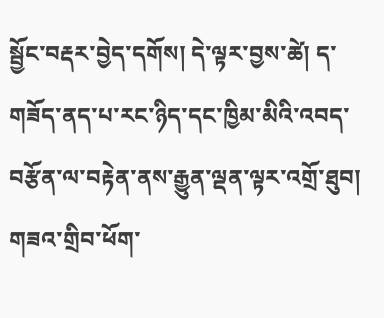སྦྱོང་བརྡར་བྱེད་དགོས། དེ་ལྟར་བྱས་ཚེ། ད་གཟོད་ནད་པ་རང་ཉིད་དང་ཁྱིམ་མིའི་འབད་བརྩོན་ལ་བརྟེན་ནས་རྒྱུན་ལྡན་ལྟར་འགྲོ་ཐུབ།
གཟའ་གྲིབ་ཕོག་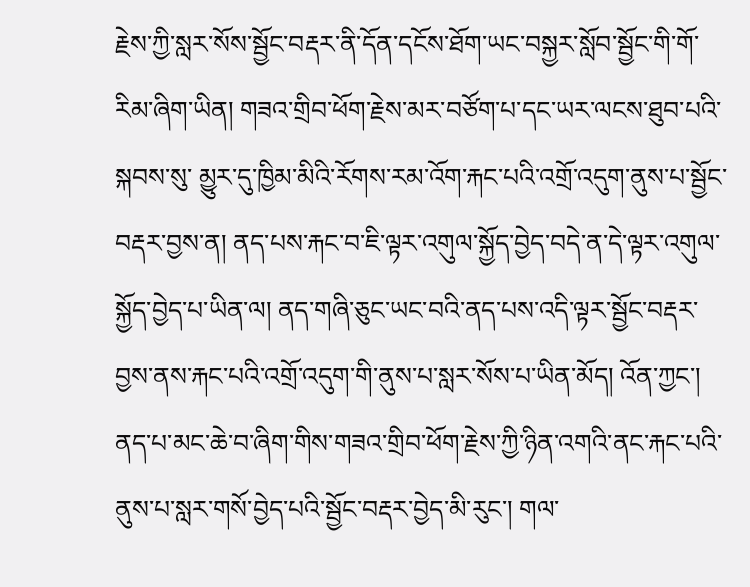རྗེས་ཀྱི་སླར་སོས་སྦྱོང་བརྡར་ནི་དོན་དངོས་ཐོག་ཡང་བསྐྱར་སློབ་སྦྱོང་གི་གོ་རིམ་ཞིག་ཡིན། གཟའ་གྲིབ་ཕོག་རྗེས་མར་བཙོག་པ་དང་ཡར་ལངས་ཐུབ་པའི་སྐབས་སུ་ མྱུར་དུ་ཁྱིམ་མིའི་རོགས་རམ་འོག་རྐང་པའི་འགྲོ་འདུག་ནུས་པ་སྦྱོང་བརྡར་བྱས་ན། ནད་པས་རྐང་བ་ཇི་ལྟར་འགུལ་སྐྱོད་བྱེད་བདེ་ན་དེ་ལྟར་འགུལ་སྐྱོད་བྱེད་པ་ཡིན་ལ། ནད་གཞི་ཅུང་ཡང་བའི་ནད་པས་འདི་ལྟར་སྦྱོང་བརྡར་བྱས་ནས་རྐང་པའི་འགྲོ་འདུག་གི་ནུས་པ་སླར་སོས་པ་ཡིན་མོད། འོན་ཀྱང་། ནད་པ་མང་ཆེ་བ་ཞིག་གིས་གཟའ་གྲིབ་ཕོག་རྗེས་ཀྱི་ཉིན་འགའི་ནང་རྐང་པའི་ནུས་པ་སླར་གསོ་བྱེད་པའི་སྦྱོང་བརྡར་བྱེད་མི་རུང་། གལ་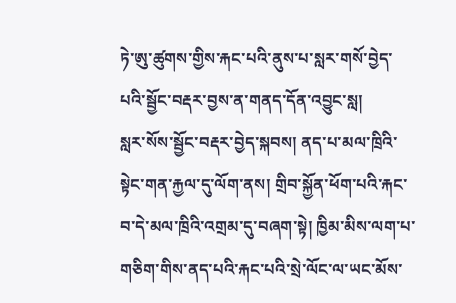ཏེ་ཨུ་ཚུགས་གྱིས་རྐང་པའི་ནུས་པ་སླར་གསོ་བྱེད་པའི་སྦྱོང་བརྡར་བྱས་ན་གནད་དོན་འབྱུང་སླ།
སླར་སོས་སྦྱོང་བརྡར་བྱེད་སྐབས། ནད་པ་མལ་ཁྲིའི་སྟེང་གན་རྐྱལ་དུ་ལོག་ནས། གྲིབ་སྐྱོན་ཕོག་པའི་རྐང་བ་དེ་མལ་ཁྲིའི་འགྲམ་དུ་བཞག་སྟེ། ཁྱིམ་མིས་ལག་པ་གཅིག་གིས་ནད་པའི་རྐང་པའི་སྲེ་ལོང་ལ་ཡང་མོས་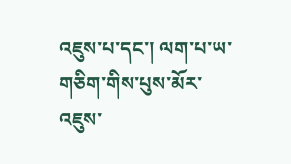འཇུས་པ་དང་། ལག་པ་ཡ་གཅིག་གིས་པུས་མོར་འཇུས་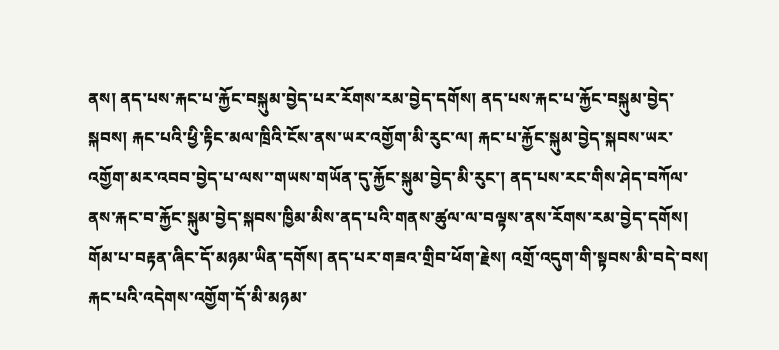ནས། ནད་པས་རྐང་པ་རྐྱོང་བསྐུམ་བྱེད་པར་རོགས་རམ་བྱེད་དགོས། ནད་པས་རྐང་པ་རྐྱོང་བསྐུམ་བྱེད་སྐབས། རྐང་པའི་ཕྱི་རྟིང་མལ་ཁྲིའི་ངོས་ནས་ཡར་འགྱོག་མི་རུང་ལ། རྐང་པ་རྐྱོང་སྐུམ་བྱེད་སྐབས་ཡར་འགྱོག་མར་འབབ་བྱེད་པ་ལས་་གཡས་གཡོན་དུ་རྐྱོང་སྐུམ་བྱེད་མི་རུང་། ནད་པས་རང་གིས་ཤེད་བཀོལ་ནས་རྐང་བ་རྐྱོང་སྐུམ་བྱེད་སྐབས་ཁྱིམ་མིས་ནད་པའི་གནས་ཚུལ་ལ་བལྟས་ནས་རོགས་རམ་བྱེད་དགོས།
གོམ་པ་བརྟན་ཞིང་དོ་མཉམ་ཡིན་དགོས། ནད་པར་གཟའ་གྲིབ་ཕོག་རྗེས། འགྲོ་འདུག་གི་སྟབས་མི་བདེ་བས། རྐང་པའི་འདེགས་འགྱོག་དོ་མི་མཉམ་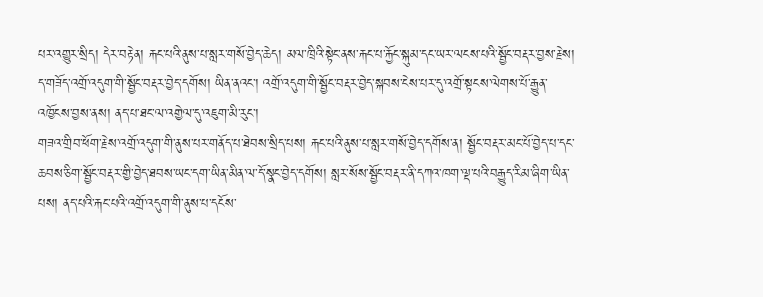པར་འགྱུར་སྲིད། དེར་བརྟེན། རྐང་པའི་ནུས་པ་སླར་གསོ་བྱེད་ཆེད། མལ་ཁྲིའི་སྟེང་ནས་རྐང་པ་རྐྱོང་སྐུམ་དང་ཡར་ལངས་པའི་སྦྱོང་བརྡར་བྱས་རྗེས། ད་གཟོད་འགྲོ་འདུག་གི་སྦྱོང་བརྡར་བྱེད་དགོས། ཡིན་ནའང་། འགྲོ་འདུག་གི་སྦྱོང་བརྡར་བྱེད་སྐབས་ངེས་པར་དུ་འགྲོ་སྟངས་ལེགས་པོ་རྒྱུན་འཁྱོངས་བྱས་ནས། ནད་པ་ཐང་ལ་འགྱེལ་དུ་འཇུག་མི་རུང་།
གཟའ་གྲིབ་ཕོག་རྗེས་འགྲོ་འདུག་གི་ནུས་པར་གནོད་པ་ཐེབས་སྲིད་པས། རྐང་པའི་ནུས་པ་སླར་གསོ་བྱེད་དགོས་ན། སྦྱོང་བརྡར་མང་པོ་བྱེད་པ་དང་ཆབས་ཅིག་སྦྱོང་བརྡར་གྱི་བྱེད་ཐབས་ཡང་དག་ཡིན་མིན་ལ་དོ་སྣང་བྱེད་དགོས། སླར་སོས་སྦྱོང་བརྡར་ནི་དཀའ་ཁག་ལྡ་པའི་བརྒྱུད་རིམ་ཞིག་ཡིན་པས། ནད་པའི་རྐང་པའི་འགྲོ་འདུག་གི་ནུས་པ་དངོས་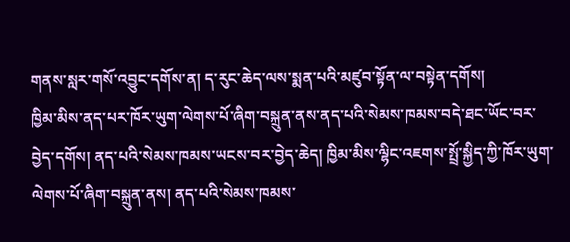གནས་སླར་གསོ་འབྱུང་དགོས་ན། ད་རུང་ཆེད་ལས་སྨན་པའི་མཛུབ་སྟོན་ལ་བསྟེན་དགོས།
ཁྱིམ་མིས་ནད་པར་ཁོར་ཡུག་ལེགས་པོ་ཞིག་བསྐྲུན་ནས་ནད་པའི་སེམས་ཁམས་བདེ་ཐང་ཡོང་བར་བྱེད་དགོས། ནད་པའི་སེམས་ཁམས་ཡངས་བར་བྱེད་ཆེད། ཁྱིམ་མིས་ལྷིང་འཇགས་སྤྲོ་སྐྱིད་ཀྱི་ཁོར་ཡུག་ལེགས་པོ་ཞིག་བསྐྲུན་ནས། ནད་པའི་སེམས་ཁམས་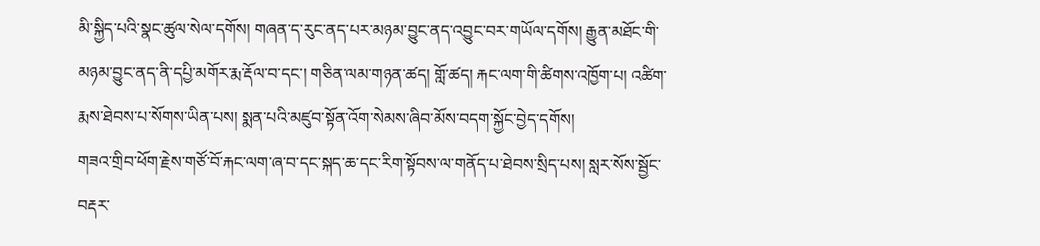མི་སྐྱིད་པའི་སྣང་ཚུལ་སེལ་དགོས། གཞན་ད་རུང་ནད་པར་མཉམ་བྱུང་ནད་འབྱུང་བར་གཡོལ་དགོས། རྒྱུན་མཐོང་གི་མཉམ་བྱུང་ནད་ནི་དཔྱི་མགོར་རྨ་རྡོལ་བ་དང་། གཅིན་ལམ་གཉན་ཚད། གློ་ཚད། རྐང་ལག་གི་ཚིགས་འཁྱོག་པ། འཚིག་རྨས་ཐེབས་པ་སོགས་ཡིན་པས། སྨན་པའི་མཛུབ་སྟོན་འོག་སེམས་ཞིབ་མོས་བདག་སྐྱོང་བྱེད་དགོས།
གཟའ་གྲིབ་ཕོག་རྗེས་གཙོ་བོ་རྐང་ལག་ཞ་བ་དང་སྐད་ཆ་དང་རིག་སྟོབས་ལ་གནོད་པ་ཐེབས་སྲིད་པས། སླར་སོས་སྦྱོང་བརྡར་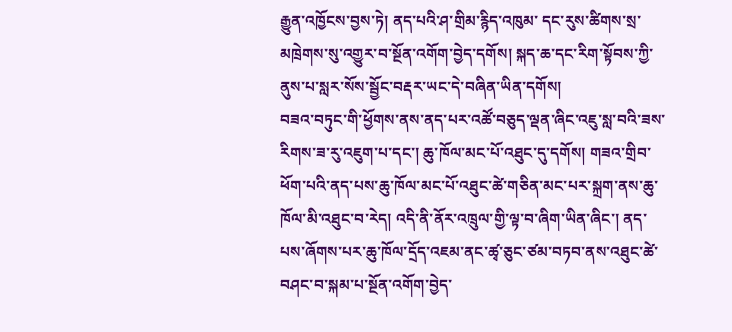རྒྱུན་འཁྱོངས་བྱས་ཏེ། ནད་པའི་ཤ་གྲིམ་རྙིད་འཁུམ་ དང་རུས་ཚིགས་སྲ་མཁྲེགས་སུ་འགྱུར་བ་སྔོན་འགོག་བྱེད་དགོས། སྐད་ཆ་དང་རིག་སྟོབས་ཀྱི་ནུས་པ་སླར་སོས་སྦྱོང་བརྡར་ཡང་དེ་བཞིན་ཡིན་དགོས།
བཟའ་བཏུང་གི་ཕྱོགས་ནས་ནད་པར་འཚོ་བཅུད་ལྡན་ཞིང་འཇུ་སླ་བའི་ཟས་རིགས་ཟ་རུ་འཇུག་པ་དང་། ཆུ་ཁོལ་མང་པོ་འཐུང་དུ་དགོས། གཟའ་གྲིབ་ཕོག་པའི་ནད་པས་ཆུ་ཁོལ་མང་པོ་འཐུང་ཚེ་གཅིན་མང་པར་སྐྲག་ནས་ཆུ་ཁོལ་མི་འཐུང་བ་རེད། འདི་ནི་ནོར་འཁྲུལ་གྱི་ལྟ་བ་ཞིག་ཡིན་ཞིང་། ནད་པས་ཞོགས་པར་ཆུ་ཁོལ་དྲོད་འཇམ་ནང་ཚྭ་ཅུང་ཙམ་བཏབ་ནས་འཐུང་ཚེ་བཤང་བ་སྐམ་པ་སྔོན་འགོག་བྱེད་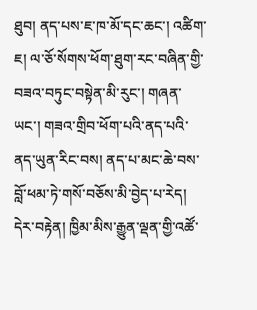ཐུབ། ནད་པས་ཇ་ཁ་མོ་དང་ཆང་། འཚིག་ཇ། ལ་ཅོ་སོགས་ཕོག་ཐུག་རང་བཞིན་གྱི་བཟའ་བཏུང་བསྟེན་མི་རུང་། གཞན་ཡང་། གཟའ་གྲིབ་ཕོག་པའི་ནད་པའི་ནད་ཡུན་རིང་བས། ནད་པ་མང་ཆེ་བས་བློ་ཕམ་ཏེ་གསོ་བཅོས་མི་བྱེད་པ་རེད། དེར་བརྟེན། ཁྱིམ་མིས་རྒྱུན་ལྡན་གྱི་འཚོ་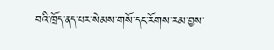བའི་ཁྲོད་ནད་པར་སེམས་གསོ་དང་རོགས་རམ་བྱས་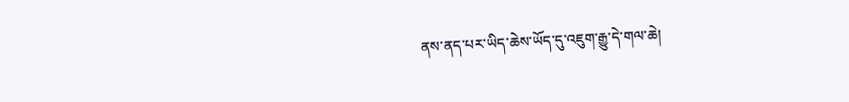ནས་ནད་པར་ཡིད་ཆེས་ཡོད་དུ་འཇུག་རྒྱུ་དེ་གལ་ཆེ།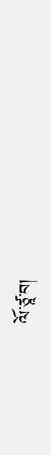ལོ་ཙཱ་བ།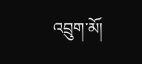འབྲུག་མོ།